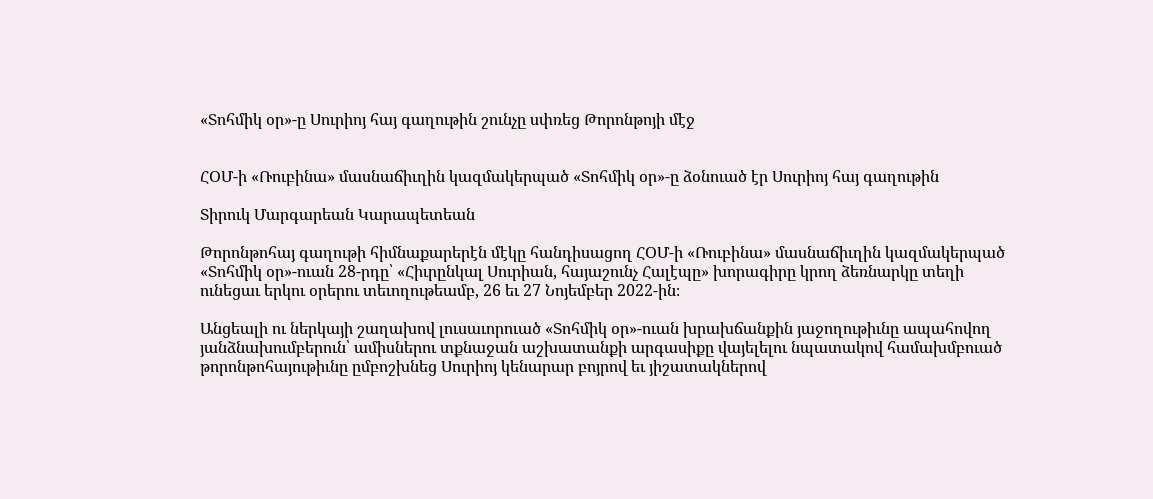«Տոհմիկ օր»-ը Սուրիոյ հայ գաղութին շունչը սփռեց Թորոնթոյի մէջ


ՀՕՄ-ի «Ռուբինա» մասնաճիւղին կազմակերպած «Տոհմիկ օր»-ը ձօնուած էր Սուրիոյ հայ գաղութին

Տիրուկ Մարգարեան Կարապետեան

Թորոնթոհայ գաղութի հիմնաքարերէն մէկը հանդիսացող ՀՕՄ-ի «Ռուբինա» մասնաճիւղին կազմակերպած «Տոհմիկ օր»-ուան 28-րդը՝ «Հիւրընկալ Սուրիան, հայաշունչ Հալէպը» խորագիրը կրող ձեռնարկը տեղի ունեցաւ երկու օրերու տեւողութեամբ, 26 եւ 27 Նոյեմբեր 2022-ին։

Անցեալի ու ներկայի շաղախով լուսաւորուած «Տոհմիկ օր»-ուան խրախճանքին յաջողութիւնը ապահովող յանձնախումբերուն՝ ամիսներու տքնաջան աշխատանքի արգասիքը վայելելու նպատակով համախմբուած թորոնթոհայութիւնը ըմբոշխնեց Սուրիոյ կենարար բոյրով եւ յիշատակներով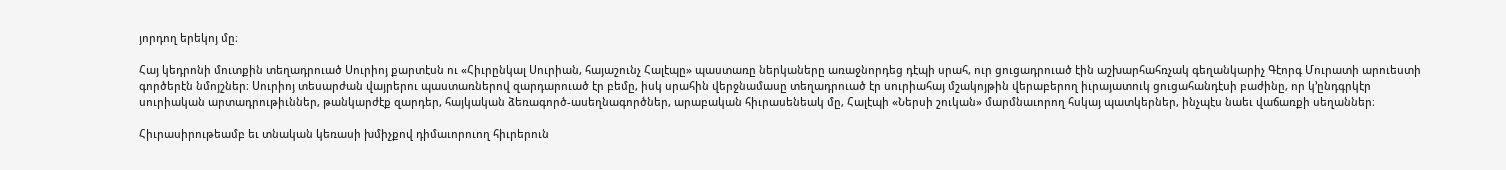յորդող երեկոյ մը։

Հայ կեդրոնի մուտքին տեղադրուած Սուրիոյ քարտէսն ու «Հիւրընկալ Սուրիան, հայաշունչ Հալէպը» պաստառը ներկաները առաջնորդեց դէպի սրահ, ուր ցուցադրուած էին աշխարհահռչակ գեղանկարիչ Գէորգ Մուրատի արուեստի գործերէն նմոյշներ։ Սուրիոյ տեսարժան վայրերու պաստառներով զարդարուած էր բեմը, իսկ սրահին վերջնամասը տեղադրուած էր սուրիահայ մշակոյթին վերաբերող իւրայատուկ ցուցահանդէսի բաժինը, որ կ’ընդգրկէր սուրիական արտադրութիւններ, թանկարժէք զարդեր, հայկական ձեռագործ-ասեղնագործներ, արաբական հիւրասենեակ մը, Հալէպի «Ներսի շուկան» մարմնաւորող հսկայ պատկերներ, ինչպէս նաեւ վաճառքի սեղաններ։

Հիւրասիրութեամբ եւ տնական կեռասի խմիչքով դիմաւորուող հիւրերուն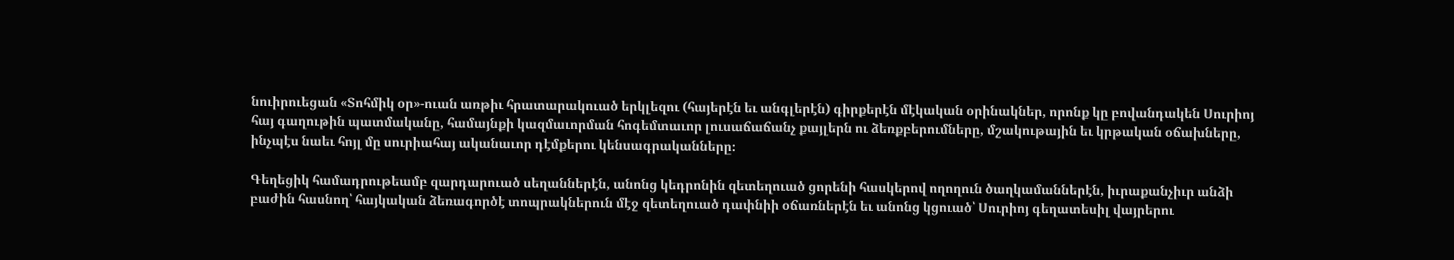նուիրուեցան «Տոհմիկ օր»-ուան առթիւ հրատարակուած երկլեզու (հայերէն եւ անգլերէն) գիրքերէն մէկական օրինակներ, որոնք կը բովանդակեն Սուրիոյ հայ գաղութին պատմականը, համայնքի կազմաւորման հոգեմտաւոր լուսաճաճանչ քայլերն ու ձեռքբերումները, մշակութային եւ կրթական օճախները, ինչպէս նաեւ հոյլ մը սուրիահայ ականաւոր դէմքերու կենսագրականները։

Գեղեցիկ համադրութեամբ զարդարուած սեղաններէն, անոնց կեդրոնին զետեղուած ցորենի հասկերով ողողուն ծաղկամաններէն, իւրաքանչիւր անձի բաժին հասնող՝ հայկական ձեռագործէ տոպրակներուն մէջ զետեղուած դափնիի օճառներէն եւ անոնց կցուած՝ Սուրիոյ գեղատեսիլ վայրերու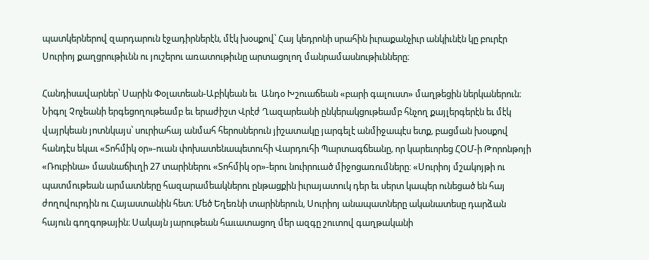պատկերներով զարդարուն էջադիրներէն, մէկ խօսքով՝ Հայ կեդրոնի սրահին իւրաքանչիւր անկիւնէն կը բուրէր Սուրիոյ քաղցրութիւնն ու յուշերու առատութիւնը արտացոլող մանրամասնութիւնները։

Հանդիսավարներ՝ Սարին Փօլատեան-Աբիկեան եւ  Անդօ Խշուաճեան «բարի գալուստ» մաղթեցին ներկաներուն։  Նիգոլ Չոչեանի երգեցողութեամբ եւ երաժիշտ Վրէժ Ղազարեանի ընկերակցութեամբ հնչող քայլերգերէն եւ մէկ վայրկեան յոտնկայս՝ սուրիահայ անմահ հերոսներուն յիշատակը յարգելէ անմիջապէս ետք, բացման խօսքով հանդէս եկաւ «Տոհմիկ օր»-ուան փոխատենապետուհի Վարդուհի Պարտագճեանը, որ կարեւորեց ՀՕՄ-ի Թորոնթոյի «Ռուբինա» մասնաճիւղի 27 տարիներու «Տոհմիկ օր»-երու նուիրուած միջոցառումները: «Սուրիոյ մշակոյթի ու պատմութեան արմատները հազարամեակներու ընթացքին իւրայատուկ դեր եւ սերտ կապեր ունեցած են հայ ժողովուրդին ու Հայաստանին հետ։ Մեծ Եղեռնի տարիներուն, Սուրիոյ անապատները ականատեսը դարձան հայուն գողգոթային։ Սակայն յարութեան հաւատացող մեր ազգը շուտով գաղթականի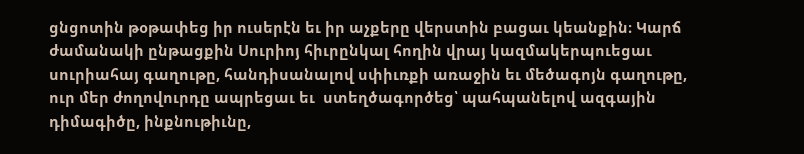ցնցոտին թօթափեց իր ուսերէն եւ իր աչքերը վերստին բացաւ կեանքին։ Կարճ ժամանակի ընթացքին Սուրիոյ հիւրընկալ հողին վրայ կազմակերպուեցաւ սուրիահայ գաղութը, հանդիսանալով սփիւռքի առաջին եւ մեծագոյն գաղութը, ուր մեր ժողովուրդը ապրեցաւ եւ  ստեղծագործեց՝ պահպանելով ազգային դիմագիծը, ինքնութիւնը,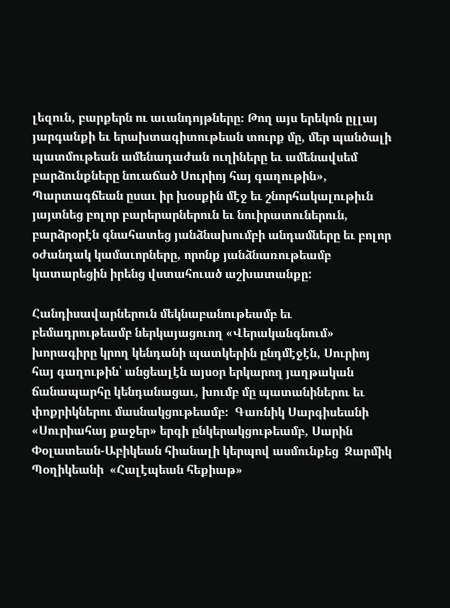լեզուն, բարքերն ու աւանդոյթները։ Թող այս երեկոն ըլլայ յարգանքի եւ երախտագիտութեան տուրք մը, մեր պանծալի պատմութեան ամենադաժան ուղիները եւ ամենավսեմ բարձունքները նուաճած Սուրիոյ հայ գաղութին», Պարտագճեան ըսաւ իր խօսքին մէջ եւ շնորհակալութիւն յայտնեց բոլոր բարերարներուն եւ նուիրատուներուն, բարձրօրէն գնահատեց յանձնախումբի անդամները եւ բոլոր օժանդակ կամաւորները, որոնք յանձնառութեամբ կատարեցին իրենց վստահուած աշխատանքը:

Հանդիսավարներուն մեկնաբանութեամբ եւ բեմադրութեամբ ներկայացուող «Վերականգնում» խորագիրը կրող կենդանի պատկերին ընդմէջէն, Սուրիոյ հայ գաղութին՝ անցեալէն այսօր երկարող յաղթական ճանապարհը կենդանացաւ, խումբ մը պատանիներու եւ փոքրիկներու մասնակցութեամբ։  Գառնիկ Սարգիսեանի «Սուրիահայ քաջեր» երգի ընկերակցութեամբ, Սարին Փօլատեան-Աբիկեան հիանալի կերպով ասմունքեց  Զարմիկ Պօղիկեանի  «Հալէպեան հեքիաթ»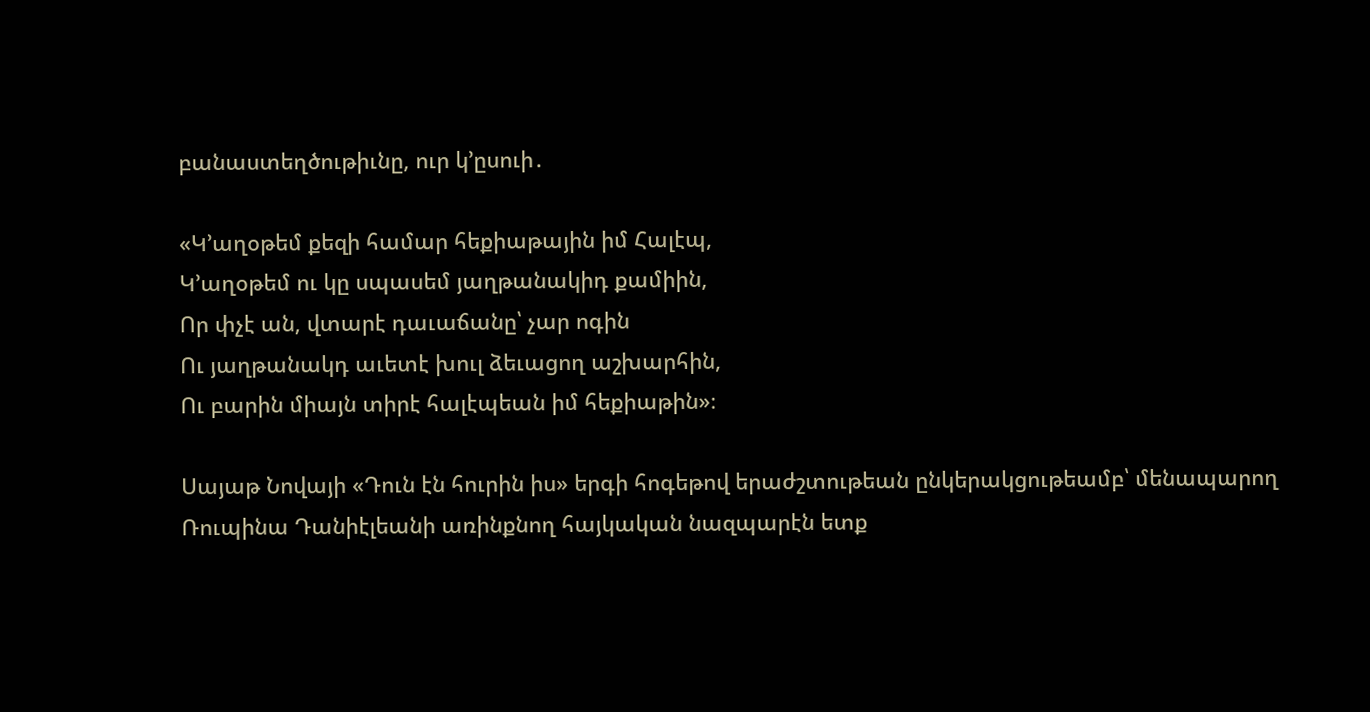բանաստեղծութիւնը, ուր կ’ըսուի․

«Կ’աղօթեմ քեզի համար հեքիաթային իմ Հալէպ,
Կ’աղօթեմ ու կը սպասեմ յաղթանակիդ քամիին,
Որ փչէ ան, վտարէ դաւաճանը՝ չար ոգին
Ու յաղթանակդ աւետէ խուլ ձեւացող աշխարհին,
Ու բարին միայն տիրէ հալէպեան իմ հեքիաթին»։

Սայաթ Նովայի «Դուն էն հուրին իս» երգի հոգեթով երաժշտութեան ընկերակցութեամբ՝ մենապարող Ռուպինա Դանիէլեանի առինքնող հայկական նազպարէն ետք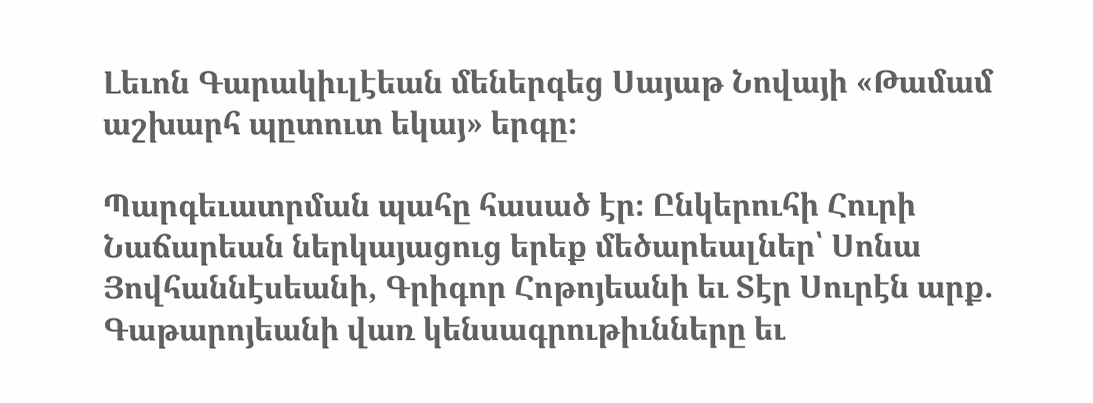Լեւոն Գարակիւլէեան մեներգեց Սայաթ Նովայի «Թամամ աշխարհ պըտուտ եկայ» երգը։

Պարգեւատրման պահը հասած էր։ Ընկերուհի Հուրի Նաճարեան ներկայացուց երեք մեծարեալներ՝ Սոնա Յովհաննէսեանի, Գրիգոր Հոթոյեանի եւ Տէր Սուրէն արք. Գաթարոյեանի վառ կենսագրութիւնները եւ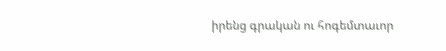իրենց գրական ու հոգեմտաւոր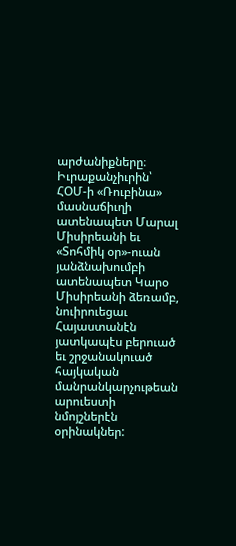արժանիքները։ Իւրաքանչիւրին՝ ՀՕՄ-ի «Ռուբինա» մասնաճիւղի ատենապետ Մարալ Միսիրեանի եւ «Տոհմիկ օր»-ուան յանձնախումբի ատենապետ Կարօ Միսիրեանի ձեռամբ, նուիրուեցաւ Հայաստանէն յատկապէս բերուած եւ շրջանակուած հայկական մանրանկարչութեան արուեստի նմոյշներէն օրինակներ: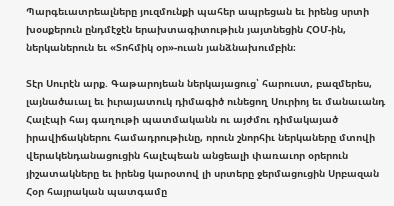Պարգեւատրեալները յուզմունքի պահեր ապրեցան եւ իրենց սրտի խօսքերուն ընդմէջէն երախտագիտութիւն յայտնեցին ՀՕՄ-ին, ներկաներուն եւ «Տոհմիկ օր»-ուան յանձնախումբին։

Տէր Սուրէն արք. Գաթարոյեան ներկայացուց՝ հարուստ, բազմերես, լայնածաւալ եւ իւրայատուկ դիմագիծ ունեցող Սուրիոյ եւ մանաւանդ Հալէպի հայ գաղութի պատմականն ու այժմու դիմակայած իրավիճակներու համադրութիւնը, որուն շնորհիւ ներկաները մտովի վերակենդանացուցին հալէպեան անցեալի փառաւոր օրերուն յիշատակները եւ իրենց կարօտով լի սրտերը ջերմացուցին Սրբազան Հօր հայրական պատգամը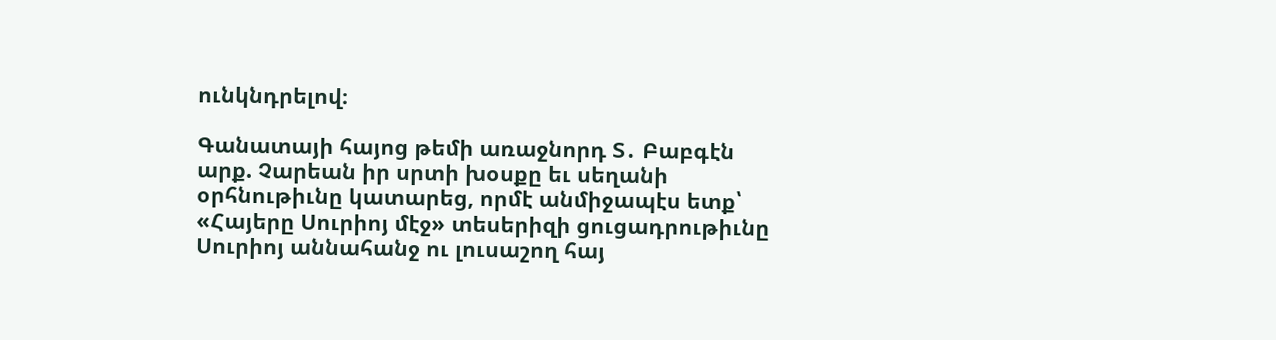ունկնդրելով։

Գանատայի հայոց թեմի առաջնորդ Տ․ Բաբգէն արք. Չարեան իր սրտի խօսքը եւ սեղանի օրհնութիւնը կատարեց, որմէ անմիջապէս ետք՝ «Հայերը Սուրիոյ մէջ» տեսերիզի ցուցադրութիւնը Սուրիոյ աննահանջ ու լուսաշող հայ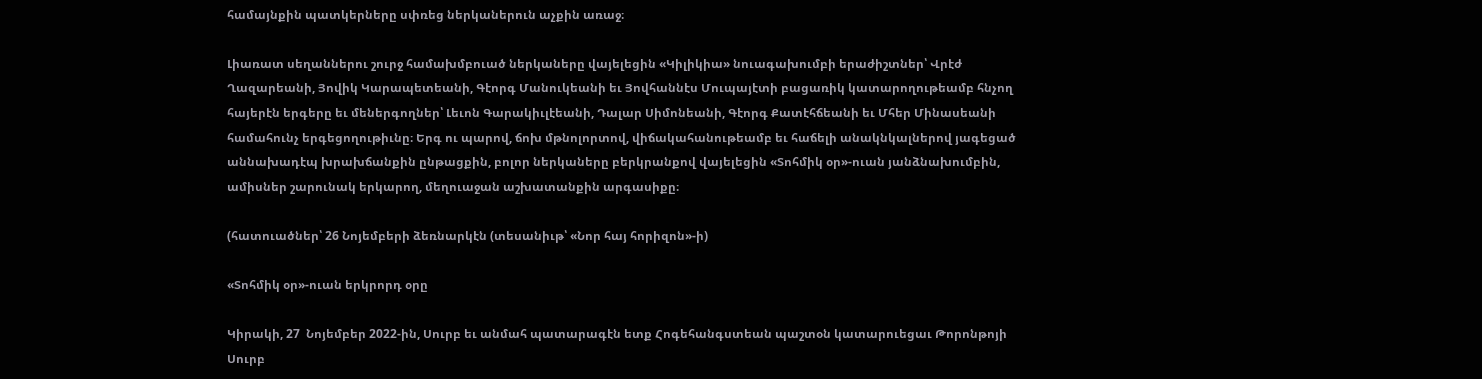համայնքին պատկերները սփռեց ներկաներուն աչքին առաջ։

Լիառատ սեղաններու շուրջ համախմբուած ներկաները վայելեցին «Կիլիկիա» նուագախումբի երաժիշտներ՝ Վրէժ Ղազարեանի, Յովիկ Կարապետեանի, Գէորգ Մանուկեանի եւ Յովհաննէս Մուպայէտի բացառիկ կատարողութեամբ հնչող հայերէն երգերը եւ մեներգողներ՝ Լեւոն Գարակիւլէեանի, Դալար Սիմոնեանի, Գէորգ Քատէհճեանի եւ Մհեր Մինասեանի համահունչ երգեցողութիւնը։ Երգ ու պարով, ճոխ մթնոլորտով, վիճակահանութեամբ եւ հաճելի անակնկալներով յագեցած աննախադէպ խրախճանքին ընթացքին, բոլոր ներկաները բերկրանքով վայելեցին «Տոհմիկ օր»-ուան յանձնախումբին, ամիսներ շարունակ երկարող, մեղուաջան աշխատանքին արգասիքը։

(հատուածներ՝ 26 Նոյեմբերի ձեռնարկէն (տեսանիւթ՝ «Նոր հայ հորիզոն»-ի)

«Տոհմիկ օր»-ուան երկրորդ օրը

Կիրակի, 27  Նոյեմբեր 2022-ին, Սուրբ եւ անմահ պատարագէն ետք Հոգեհանգստեան պաշտօն կատարուեցաւ Թորոնթոյի Սուրբ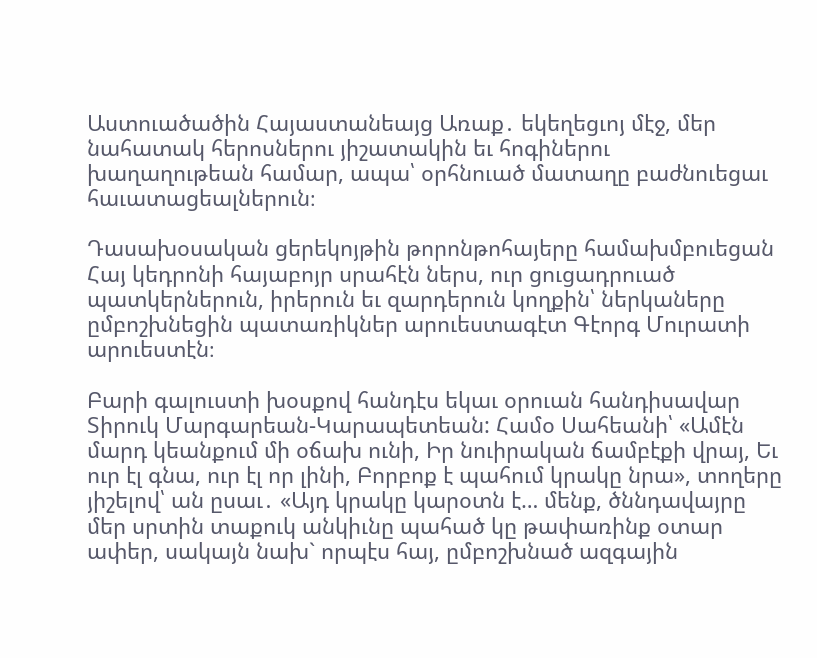Աստուածածին Հայաստանեայց Առաք․ եկեղեցւոյ մէջ, մեր նահատակ հերոսներու յիշատակին եւ հոգիներու խաղաղութեան համար, ապա՝ օրհնուած մատաղը բաժնուեցաւ հաւատացեալներուն։

Դասախօսական ցերեկոյթին թորոնթոհայերը համախմբուեցան Հայ կեդրոնի հայաբոյր սրահէն ներս, ուր ցուցադրուած պատկերներուն, իրերուն եւ զարդերուն կողքին՝ ներկաները ըմբոշխնեցին պատառիկներ արուեստագէտ Գէորգ Մուրատի արուեստէն։

Բարի գալուստի խօսքով հանդէս եկաւ օրուան հանդիսավար Տիրուկ Մարգարեան-Կարապետեան: Համօ Սահեանի՝ «Ամէն մարդ կեանքում մի օճախ ունի, Իր նուիրական ճամբէքի վրայ, Եւ ուր էլ գնա, ուր էլ որ լինի, Բորբոք է պահում կրակը նրա», տողերը յիշելով՝ ան ըսաւ․ «Այդ կրակը կարօտն է… մենք, ծննդավայրը մեր սրտին տաքուկ անկիւնը պահած կը թափառինք օտար ափեր, սակայն նախ` որպէս հայ, ըմբոշխնած ազգային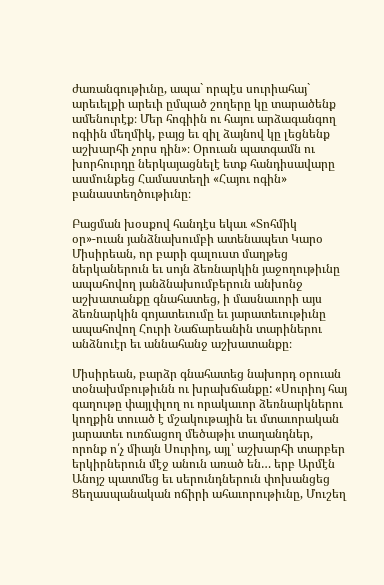ժառանգութիւնը, ապա` որպէս սուրիահայ` արեւելքի արեւի ըմպած շողերը կը տարածենք ամենուրէք։ Մեր հոգիին ու հայու արձագանգող ոգիին մեղմիկ, բայց եւ զիլ ձայնով կը լեցնենք աշխարհի չորս դին»։ Օրուան պատգամն ու խորհուրդը ներկայացնելէ ետք հանդիսավարը ասմունքեց Համաստեղի «Հայու ոգին» բանաստեղծութիւնը։

Բացման խօսքով հանդէս եկաւ «Տոհմիկ օր»-ուան յանձնախումբի ատենապետ Կարօ Միսիրեան, որ բարի գալուստ մաղթեց ներկաներուն եւ սոյն ձեռնարկին յաջողութիւնը ապահովող յանձնախումբերուն անխոնջ աշխատանքը գնահատեց, ի մասնաւորի այս ձեռնարկին գոյատեւումը եւ յարատեւութիւնը ապահովող Հուրի Նաճարեանին տարիներու անձնուէր եւ աննահանջ աշխատանքը։

Միսիրեան, բարձր գնահատեց նախորդ օրուան տօնախմբութիւնն ու խրախճանքը: «Սուրիոյ հայ գաղութը փայլփլող ու որակաւոր ձեռնարկներու կողքին տուած է մշակութային եւ մտաւորական յարատեւ ուռճացող մեծաթիւ տաղանդներ, որոնք ո՛չ միայն Սուրիոյ, այլ՝ աշխարհի տարբեր երկիրներուն մէջ անուն առած են… երբ Արմէն Անոյշ պատմեց եւ սերունդներուն փոխանցեց Ցեղասպանական ոճիրի ահաւորութիւնը, Մուշեղ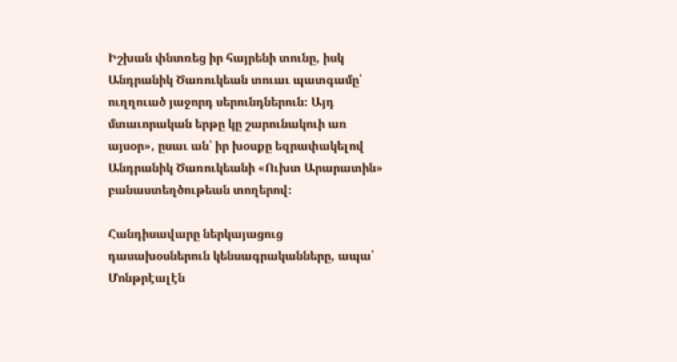Իշխան փնտռեց իր հայրենի տունը, իսկ Անդրանիկ Ծառուկեան տուաւ պատգամը՝ ուղղուած յաջորդ սերունդներուն։ Այդ մտաւորական երթը կը շարունակուի առ այսօր», ըսաւ ան՝ իր խօսքը եզրափակելով Անդրանիկ Ծառուկեանի «Ուխտ Արարատին» բանաստեղծութեան տողերով։

Հանդիսավարը ներկայացուց դասախօսներուն կենսագրականները, ապա՝ Մոնթրէալէն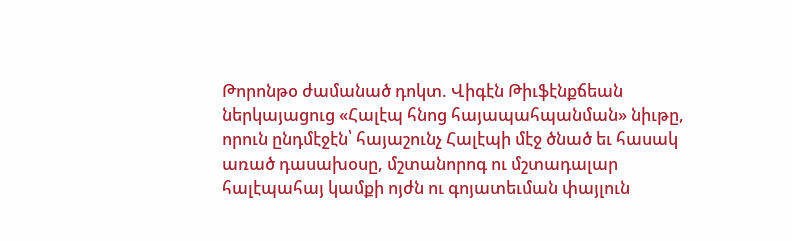Թորոնթօ ժամանած դոկտ. Վիգէն Թիւֆէնքճեան ներկայացուց «Հալէպ հնոց հայապահպանման» նիւթը, որուն ընդմէջէն՝ հայաշունչ Հալէպի մէջ ծնած եւ հասակ առած դասախօսը, մշտանորոգ ու մշտադալար հալէպահայ կամքի ոյժն ու գոյատեւման փայլուն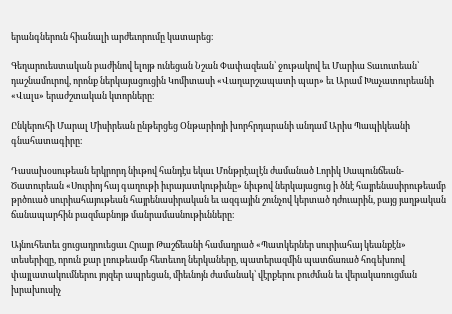երանգներուն հիանալի արժեւորումը կատարեց։

Գեղարուեստական բաժինով ելոյթ ունեցան Նշան Փափազեան՝ ջութակով եւ Մարիա Տաւուտեան՝ դաշնամուրով, որոնք ներկայացուցին Կոմիտասի «Վաղարշապատի պար» եւ Արամ Խաչատուրեանի «Վալս» երաժշտական կտորները։

Ընկերուհի Մարալ Միսիրեան ընթերցեց Օնթարիոյի խորհրդարանի անդամ Արիս Պապիկեանի գնահատագիրը։

Դասախօսութեան երկրորդ նիւթով հանդէս եկաւ Մոնթրէալէն ժամանած Լորիկ Սապունճեան-Ծատուրեան «Սուրիոյ հայ գաղութի իւրայատկութիւնը» նիւթով ներկայացուց ի ծնէ հայրենասիրութեամբ թրծուած սուրիահայութեան հայրենասիրական եւ ազգային շունչով կերտած դժուարին, բայց յաղթական ճանապարհին բազմաբնոյթ մանրամասնութիւնները։

Այնուհետեւ ցուցադրուեցաւ Հրայր Թաշճեանի համադրած «Պատկերներ սուրիահայ կեանքէն» տեսերիզը, որուն քար լռութեամբ հետեւող ներկաները, պատերազմին պատճառած հոգեխռով փայլատակումներու յոյզեր ապրեցան, միեւնոյն ժամանակ՝ վէրքերու բուժման եւ վերակառուցման խրախուսիչ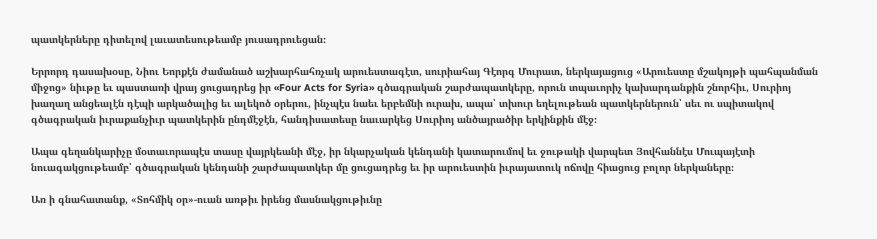պատկերները դիտելով լաւատեսութեամբ յուսադրուեցան։

Երրորդ դասախօսը, Նիու Եորքէն ժամանած աշխարհահռչակ արուեստագէտ, սուրիահայ Գէորգ Մուրատ, ներկայացուց «Արուեստը մշակոյթի պահպանման միջոց» նիւթը եւ պաստառի վրայ ցուցադրեց իր «Four Acts for Syria» գծագրական շարժապատկերը, որուն տպաւորիչ կախարդանքին շնորհիւ, Սուրիոյ խաղաղ անցեալէն դէպի արկածալից եւ ալեկոծ օրերու, ինչպէս նաեւ երբեմնի ուրախ, ապա՝ տխուր եղելութեան պատկերներուն՝ սեւ ու սպիտակով գծագրական իւրաքանչիւր պատկերին ընդմէջէն, հանդիսատեսը նաւարկեց Սուրիոյ անծայրածիր երկինքին մէջ։

Ապա գեղանկարիչը մօտաւորապէս տասը վայրկեանի մէջ, իր նկարչական կենդանի կատարումով եւ ջութակի վարպետ Յովհաննէս Մուպայէտի նուագակցութեամբ՝ գծագրական կենդանի շարժապատկեր մը ցուցադրեց եւ իր արուեստին իւրայատուկ ոճովը հիացուց բոլոր ներկաները։

Առ ի գնահատանք, «Տոհմիկ օր»-ուան առթիւ իրենց մասնակցութիւնը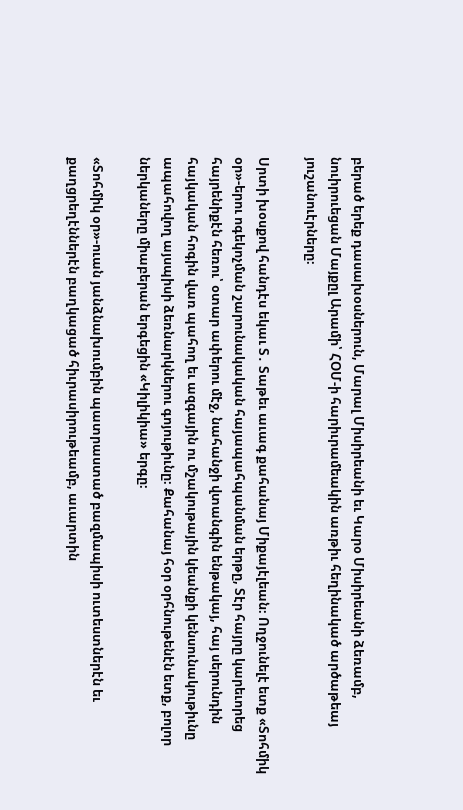բերած երեք դասախօսներուն, Մարալ Միսիրեանի եւ Կարօ Միսիրեանի ձեռամբ,  նուիրուեցան Մայքըլ Արամի՝ ՀՕՄ-ի հարիւրամեակին առթիւ հեղինակած արծաթեայ յուշանուէրները։

Սրտի խօսքով հանդէս եկաւ Տ․ Տաթեւ աւագ քահանայ Միքայէլեան։ Ողջունելէ ետք «Տոհմիկ օր»-երու ոգեկոչման շարունակական հայապահպանման երթը, Տէր հայրը կարեւորեց հայրենիքէն հեռու՝ օտար ափերու մէջ, նահանջի վտանգին ենթակայ, հայ սերունդին հայկական հոգին վառ պահող եւ ազգային ու մշակութային կեանքի կենսունակութիւնը ապահովող այսպիսի ձեռնարկներու գոյութիւնը։ Քահանայ հօր օրհնութենէն ետք, բոլոր ներկաները միաբերան երգեցին «Կիլիկիա» երգը։

«Տոհմիկ օր»-ուան յանձնախումբին պատրաստած բազմապիսի ուտեստներէն եւ քաղցրեղէններէն բաղկացած հիւրասիրութեամբ, աւարտին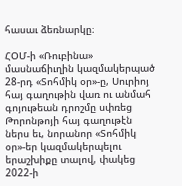հասաւ ձեռնարկը։

ՀՕՄ-ի «Ռուբինա» մասնաճիւղին կազմակերպած 28-րդ «Տոհմիկ օր»-ը, Սուրիոյ հայ գաղութին վառ ու անմահ գոյութեան դրոշմը սփռեց Թորոնթոյի հայ գաղութէն ներս եւ, նորանոր «Տոհմիկ օր»-եր կազմակերպելու երաշխիքը տալով, փակեց 2022-ի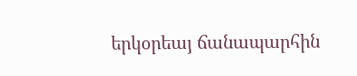երկօրեայ ճանապարհին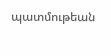պատմութեան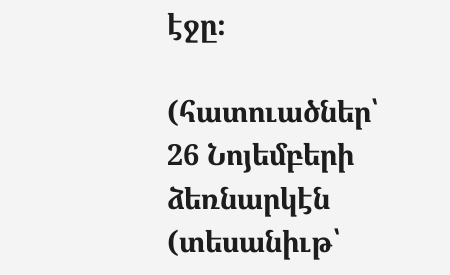էջը։

(հատուածներ՝ 26 Նոյեմբերի ձեռնարկէն (տեսանիւթ՝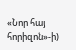«Նոր հայ հորիզոն»-ի)